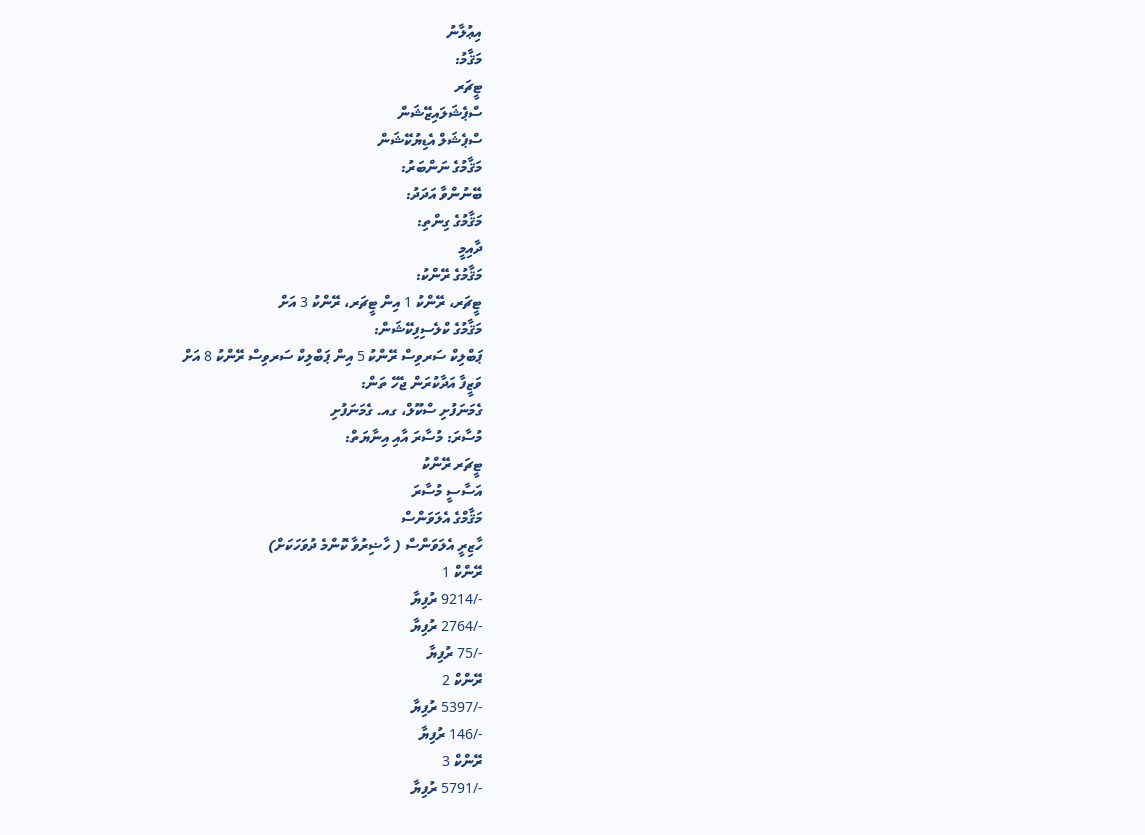އިޢުލާނު
މަޤާމު:
ޓީޗަރ
ސްޕެޝަލައިޒޭޝަން
ސްޕެޝަލް އެޑިޔުކޭޝަން
މަޤާމުގެ ނަންބަރު:
ބޭނުންވާ އަދަދު:
މަޤާމުގެ ގިންތި:
ދާއިމީ
މަޤާމުގެ ރޭންކު:
ޓީޗަރ، ރޭންކު 1 އިން ޓީޗަރ، ރޭންކު 3 އަށް
މަޤާމުގެ ކްލެސިފިކޭޝަން:
ޕަބްލިކް ސަރވިސް ރޭންކު 5 އިން ޕަބްލިކް ސަރވިސް ރޭންކު 8 އަށް
ވަޒީފާ އަދާކުރަން ޖެހޭ ތަން:
ގެމަނަފުށި ސްކޫލް، ގއ. ގެމަނަފުށި
މުސާރަ: މުސާރަ އާއި އިނާޔަތް:
ޓީޗަރ ރޭންކު
އަސާސީ މުސާރަ
މަޤާމްގެ އެލަވަންސް
ހާޒިރީ އެލަވަންސް ( ހާޟިރުވާ ކޮންމެ ދުވަހަކަށް)
ރޭންކް 1
-/9214 ރުފިޔާ
-/2764 ރުފިޔާ
-/75 ރުފިޔާ
ރޭންކް 2
-/5397 ރުފިޔާ
-/146 ރުފިޔާ
ރޭންކް 3
-/5791 ރުފިޔާ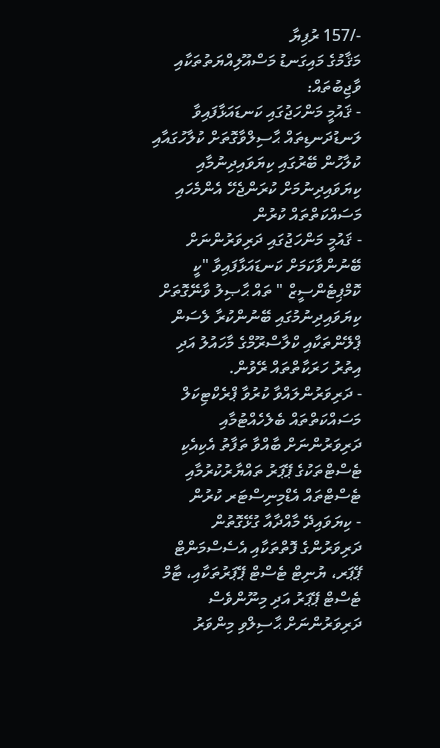-/157 ރުފިޔާ
މަޤާމުގެ މައިގަނޑު މަސްއޫލިއްޔަތުތަކާއި ވާޖިބުތައް:
- ޤައުމީ މަންހަޖުގައި ކަނޑައަޅާފައިވާ ލަނޑުދަނޑިތައް ޙާސިލްވާގޮތަށް ކުލާހުގައާއި ކުލާހުން ބޭރުގައި ކިޔަވައިދިނުމާއި ކިޔަވައިދިނުމަށް ކުރަންޖެހޭ އެންމެހައި މަސައްކަތްތައް ކުރުން
- ޤައުމީ މަންހަޖުގައި ދަރިވަރުންނަށް ބޭނުންވާކަމަށް ކަނޑައަޅާފައިވާ "ކީ ކޮމްޕިޓެންސީޒް " ތައް ޙާޞިލު ވާނޭގޮތަށް ކިޔަވައިދިނުމުގައި ބޭނުންކުރާ ލެސަން ޕްލޭންތަކާއި ކްލާސްރޫމްގެ މާހައުލު އަދި އިތުރު ހަރަކާތްތައް ރޭވުން.
- ދަރިވަރުންލައްވާ ކުރުވާ ޕްރެކްޓިކަލް މަސައްކަތްތައް ބެލެހެއްޓުމާއި ދަރިވަރުންނަށް ބާއްވާ ތަފާތު އެކިއެކި ޓެސްޓްތަކުގެ ޕޭޕަރު ތައްޔާރުކުރުމާއި ޓެސްޓްތައް އެޑްމިނިސްޓަރ ކުރުން
- ކިޔަވައިދޭ މާއްދާއާ ގުޅޭގޮތުން ދަރިވަރުންގެ ފޮތްތަކާއި އެސެސްމަންޓް ޕޭޕަރ، ޔުނިޓް ޓެސްޓް ޕޭޕަރުތަކާއި، ޓާމް ޓެސްޓް ޕޭޕަރު އަދި މިނޫންވެސް ދަރިވަރުންނަށް ޙާސިލްވި މިންވަރު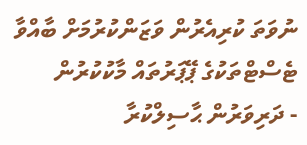ނުވަތަ ކުރިއެރުން ވަޒަންކުރުމަށް ބާއްވާ ޓެސްޓްތަކުގެ ޕޭޕަރުތައް މާކުކުރުން
- ދަރިވަރުން ޙާސިލްކުރާ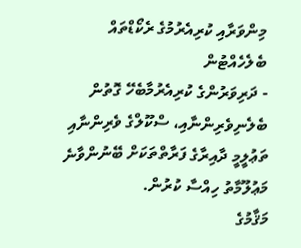މިންވަރާއި ކުރިއެރުމުގެ ރެކޯޑްތައް ބެލެހެއްޓުން
- ދަރިވަރުންގެ ކުރިއެރުމާބެހޭ ގޮތުން ބެލެނިވެރިންނާއި، ސްކޫލްގެ ވެރިންނާއި ތަޢުލީމީ ދާއިރާގެ ފަރާތްތަކަށް ބޭނުންވާނެ މަޢުލޫމާތު ހިއްސާ ކުރުން.
މަޤާމުގެ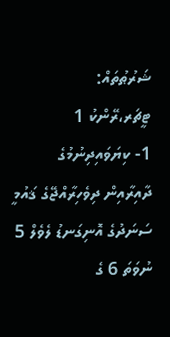ޝަރުޠުތައް:
ޓީޗަރ،ރޭންކު 1
1- ކިޔަވައިދިނުމުގެ ދާއިރާއިން ދިވެހިރާއްޖޭގެ ޤައުމީ ސަނަދުގެ އޮނިގަނޑު ލެވެލް 5 ނުވަތަ 6 ގެ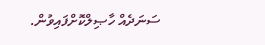ސަނަދެއް ހާޞިލްކޮށްފައިވުން.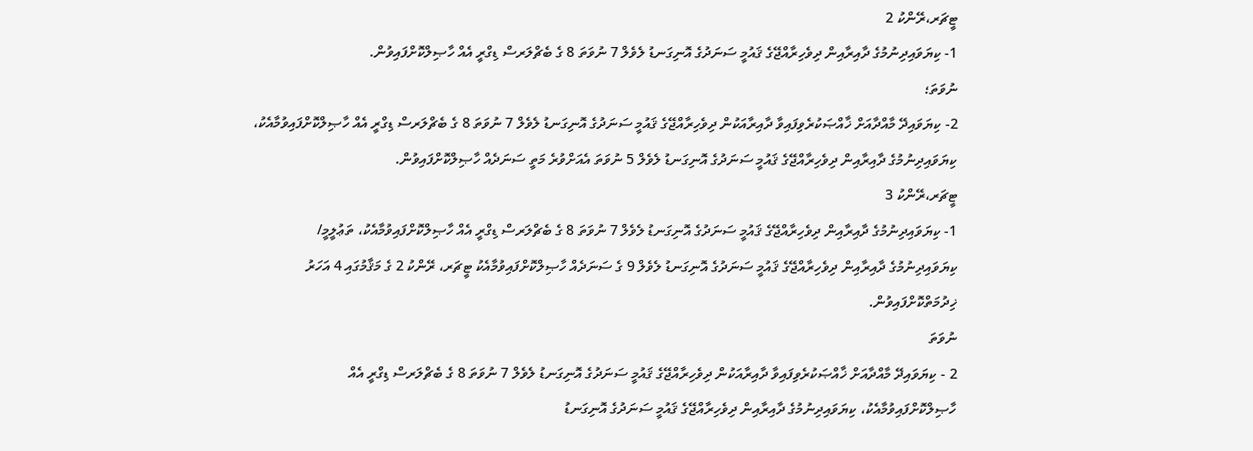ޓީޗަރ،ރޭންކު 2
1- ކިޔަވައިދިނުމުގެ ދާއިރާއިން ދިވެހިރާއްޖޭގެ ޤައުމީ ސަނަދުގެ އޮނިގަނޑު ލެވެލް 7 ނުވަތަ 8 ގެ ބެޗްލަރސް ޑިގްރީ އެއް ހާޞިލްކޮށްފައިވުން.
ނުވަތަ؛
2- ކިޔަވައިދޭ މާއްދާއަށް ޚާއްޞަކުރެވިފައިވާ ދާއިރާއަކުން ދިވެހިރާއްޖޭގެ ޤައުމީ ސަނަދުގެ އޮނިގަނޑު ލެވެލް 7 ނުވަތަ 8 ގެ ބެޗްލަރސް ޑިގްރީ އެއް ހާޞިލްކޮށްފައިވުމާއެކު، ކިޔަވައިދިނުމުގެ ދާއިރާއިން ދިވެހިރާއްޖޭގެ ޤައުމީ ސަނަދުގެ އޮނިގަނޑު ލެވެލް 5 ނުވަތަ އެއަށްވުރެ މަތީ ސަނަދެއް ހާޞިލްކޮށްފައިވުން.
ޓީޗަރ،ރޭންކު 3
1- ކިޔަވައިދިނުމުގެ ދާއިރާއިން ދިވެހިރާއްޖޭގެ ޤައުމީ ސަނަދުގެ އޮނިގަނޑު ލެވެލް 7 ނުވަތަ 8 ގެ ބެޗްލަރސް ޑިގްރީ އެއް ހާޞިލްކޮށްފައިވުމާއެކު، ތަޢުލީމީ/ ކިޔަވައިދިނުމުގެ ދާއިރާއިން ދިވެހިރާއްޖޭގެ ޤައުމީ ސަނަދުގެ އޮނިގަނޑު ލެވެލް 9 ގެ ސަނަދެއް ހާޞިލްކޮށްފައިވުމާއެކު ޓީޗަރ، ރޭންކު 2 ގެ މަޤާމުގައި 4 އަހަރު ޚިދުމަތްކޮށްފައިވުން.
ނުވަތަ
2 - ކިޔަވައިދޭ މާއްދާއަށް ޚާއްޞަކުރެވިފައިވާ ދާއިރާއަކުން ދިވެހިރާއްޖޭގެ ޤައުމީ ސަނަދުގެ އޮނިގަނޑު ލެވެލް 7 ނުވަތަ 8 ގެ ބެޗްލަރސް ޑިގްރީ އެއް ހާޞިލްކޮށްފައިވުމާއެކު، ކިޔަވައިދިނުމުގެ ދާއިރާއިން ދިވެހިރާއްޖޭގެ ޤައުމީ ސަނަދުގެ އޮނިގަނޑު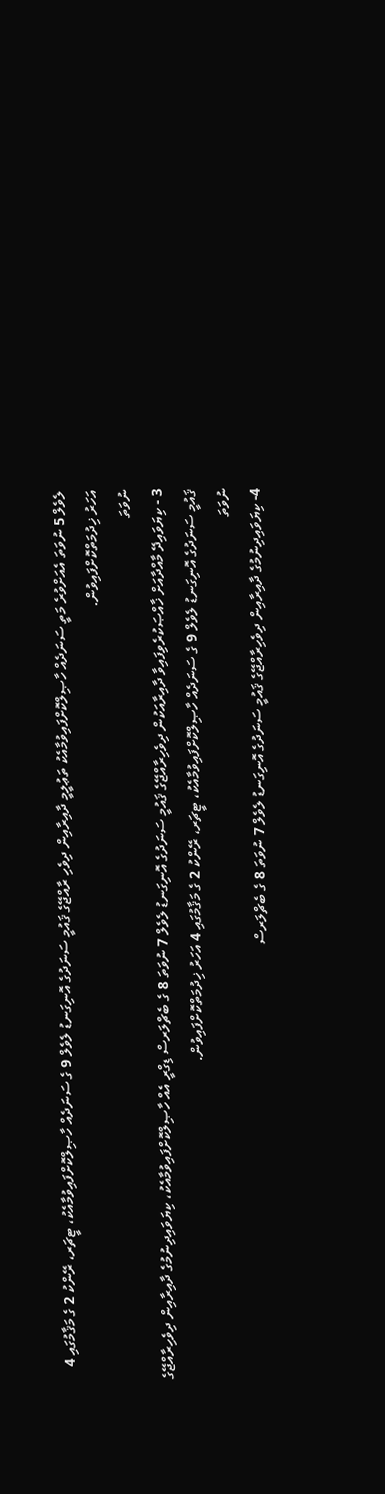ލެވެލް 5 ނުވަތަ އެއަށްވުރެ މަތީ ސަނަދެއް ހާޞިލްކޮށްފައިވުމާއެކު ތަޢުލީމީ ދާއިރާއިން ދިވެހި ރާއްޖޭގެ ޤައުމީ ސަނަދުގެ އޮނިގަނޑު ލެވެލް 9 ގެ ސަނަދެއް ހާޞިލްކޮށްފައިވުމާއެކު، ޓީޗަރ، ރޭންކު 2 ގެ މަޤާމުގައި 4 އަހަރު ޚިދުމަތްކޮށްފައިވުން.
ނުވަތަ
3 - ކިޔަވައިދޭ މާއްދާއަށް ޚާއްޞަކުރެވިފައިވާ ދާއިރާއަކުން ދިވެހިރާއްޖޭގެ ޤައުމީ ސަނަދުގެ އޮނިގަނޑު ލެވެލް 7 ނުވަތަ 8 ގެ ބެޗްލަރސް ޑިގްރީ އެއް ހާޞިލްކޮށްފައިވުމާއެކު، ކިޔަވައިދިނުމުގެ ދާއިރާއިން ދިވެހިރާއްޖޭގެ ޤައުމީ ސަނަދުގެ އޮނިގަނޑު ލެވެލް 9 ގެ ސަނަދެއް ހާޞިލްކޮށްފައިވުމާއެކު، ޓީޗަރ، ރޭންކު 2 ގެ މަޤާމުގައި 4 އަހަރު ޚިދުމަތްކޮށްފައިވުން.
ނުވަތަ
4- ކިޔަވައިދިނުމުގެ ދާއިރާއިން ދިވެހިރާއްޖޭގެ ޤައުމީ ސަނަދުގެ އޮނިގަނޑު ލެވެލް 7 ނުވަތަ 8 ގެ ބެޗްލަރސް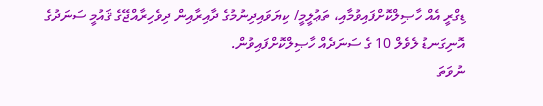ޑިގްރީ އެއް ހާޞިލްކޮށްފައިވުމާއި، ތަޢުލީމީ/ ކިޔަވައިދިނުމުގެ ދާއިރާއިން ދިވެހިރާއްޖޭގެ ޤައުމީ ސަނަދުގެ އޮނިގަނޑު ލެވެލް 10 ގެ ސަނަދެއް ހާޞިލްކޮށްފައިވުން.
ނުވަތަ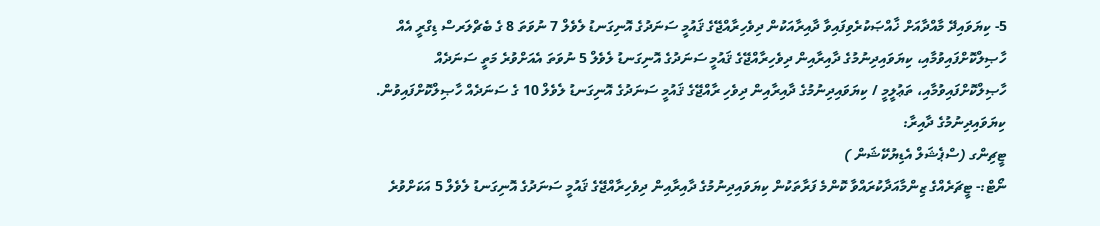5- ކިޔަވައިދޭ މާއްދާއަށް ޚާއްޞަކުރެވިފައިވާ ދާއިރާއަކުން ދިވެހިރާއްޖޭގެ ޤައުމީ ސަނަދުގެ އޮނިގަނޑު ލެވެލް 7 ނުވަތަ 8 ގެ ބެޗްލަރސް ޑިގްރީ އެއް ހާޞިލްކޮށްފައިވުމާއި، ކިޔަވައިދިނުމުގެ ދާއިރާއިން ދިވެހިރާއްޖޭގެ ޤައުމީ ސަނަދުގެ އޮނިގަނޑު ލެވެލް 5 ނުވަތަ އެއަށްވުރެ މަތީ ސަނަދެއް ހާޞިލްކޮށްފައިވުމާއި، ތަޢުލީމީ / ކިޔަވައިދިނުމުގެ ދާއިރާއިން ދިވެހި ރާއްޖޭގެ ޤައުމީ ސަނަދުގެ އޮނިގަނޑު ލެވެލް 10 ގެ ސަނަދެއް ހާޞިލްކޮށްފައިވުން.
ކިޔަވައިދިނުމުގެ ދާއިރާ:
ޓީޗިންގ (ސްޕެޝަލް އެޑިޔުކޭޝަން )
ނޯޓް:- ޓީޗަރެއްގެ ޒިންމާއަދާކުރައްވާ ކޮންމެ ފަރާތަކުން ކިޔަވައިދިނުމުގެ ދާއިރާއިން ދިވެހިރާއްޖޭގެ ޤައުމީ ސަނަދުގެ އޮނިގަނޑު ލެވެލް 5 އަކަށްވުރެ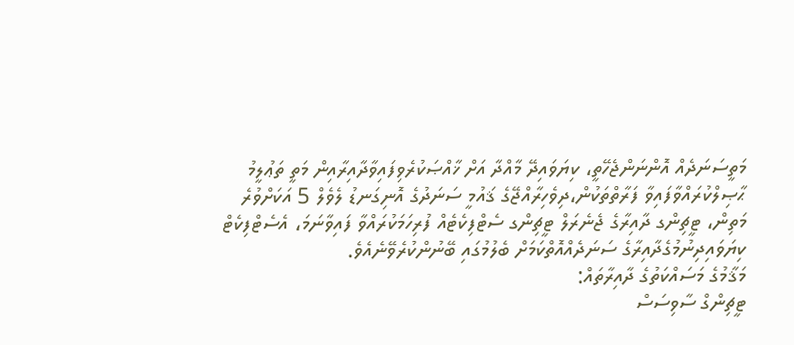މަތީސަނަދެއް އޮންނަންޖެހޭތީ، ކިޔަވައިދޭ މާއްދާ އަށް ޚާއްޞަކުރެވިފައިވާދާއިރާއިން މަތީ ތަޢުލީމު ޙާޞިލްކުރައްވާފައިވާ ފަރާތްތަކުން،ދިވެހިރާއްޖޭގެ ޤައުމީ ސަނަދުގެ އޮނިގަނޑު ލެވެލް 5 އަކަށްވުރެ މަތިން، ޓީޗިންގ ދާއިރާގެ ޖެނެރަލް ޓީޗިންގ ސެޓްފިކެޓެއް ފުރިހަމަކުރައްވާ ފައިވާނަމަ، އެސެޓްފިކެޓް ކިޔަވައިދިނުމުގެދާއިރާގެ ސަނަދެއްއޮތްކަމަށް ބެލުމުގައި ބޭނުންކުރެވޭނެއެވެ.
މަޤާމުގެ މަސައްކަތުގެ ދާއިރާތައް:
ޓީޗިންގް ސާވިސަސް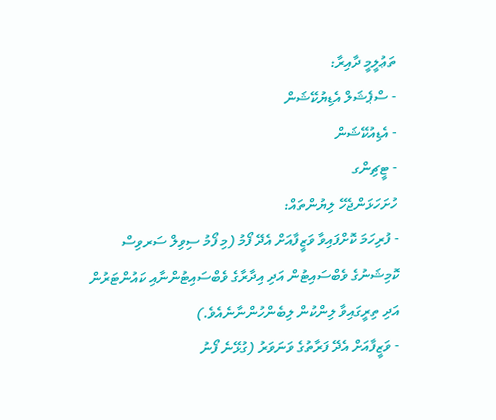ތަޢުލީމީ ދާއިރާ:
- ސްޕެޝަލް އެޑިޔުކޭޝަން
- އެޑިއުކޭޝަން
- ޓީޗިންގ
ހުށަހަޅަންޖެހޭ ލިޔުންތައް:
- ފުރިހަމަ ކޮށްފައިވާ ވަޒީފާއަށް އެދޭ ފޯމު (މި ފޯމު ސިވިލް ސަރވިސް ކޮމިޝަނުގެ ވެބްސައިޓުން އަދި އިދާރާގެ ވެބްސައިޓުންނާއި ކައުންޓަރުން އަދި ތިރީގައިވާ ލިންކުން ލިބެންހުންނާނެއެވެ.)
- ވަޒީފާއަށް އެދޭ ފަރާތުގެ ވަނަވަރު (ގުޅޭނެ ފޯނު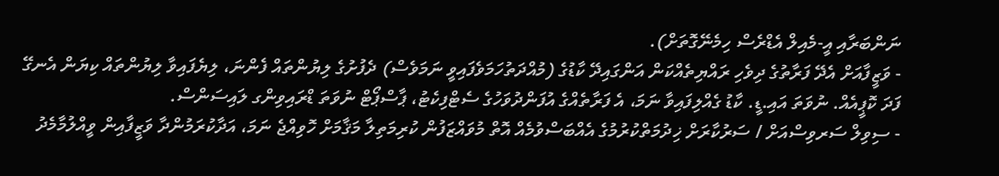ނަންބަރާއި އީ-މެއިލް އެޑްރެސް ހިމެނޭގޮތަށް).
- ވަޒީފާއަށް އެދޭ ފަރާތުގެ ދިވެހި ރައްޔިތެއްކަން އަންގައިދޭ ކާޑުގެ (މުއްދަތުހަމަވެފައިވީ ނަމަވެސް) ދެފުށުގެ ލިޔުންތައް ފެންނަ، ލިޔެފައިވާ ލިޔުންތައް ކިޔަން އެނގޭ ފަދަ ކޮޕީއެއް. ނުވަތަ އައި.ޑީ. ކާޑު ގެއްލިފައިވާ ނަމަ، އެ ފަރާތެއްގެ އުފަންދުވަހުގެ ސެޓްފިކެޓު، ޕާސްޕޯޓް ނުވަތަ ޑްރައިވިންގ ލައިސަންސް.
- ސިވިލް ސަރވިސްއަށް / ސަރުކާރަށް ޚިދުމަތްކުރުމުގެ އެއްބަސްވުމެއް އޮތް މުވައްޒަފުން ކުރިމަތިލާ މަޤާމަށް ހޮވިއްޖެ ނަމަ، އަދާކުރަމުންދާ ވަޒީފާއިން ވީއްލުމާމެދު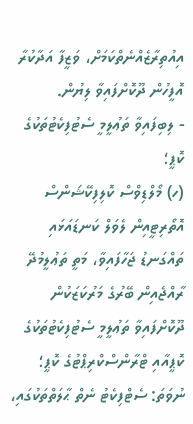އިއުތިރާޒެއްނެތްކަމަށް، ވަޒީފާ އަދާކުރާ އޮފީހުން ދޫކޮށްފައިވާ ލިޔުން.
- ލިބިފައިވާ ތަޢުލީމީ ސެޓުފިކެޓުތަކުގެ ކޮޕީ؛
(ހ) މޯލްޑިވްސް ކޮލިފިކޭޝަންސް އޮތޯރިޓީއިން ލެވަލް ކަނޑައަޅައި ތައްގަނޑު ޖަހާފައިވާ، މަތީ ތަޢުލީމުދޭ ރާއްޖެއިން ބޭރުގެ މަރުކަޒަކުން ދޫކޮށްފައިވާ ތަޢުލީމީ ސެޓުފިކެޓުތަކުގެ ކޮޕީއާއި ޓްރާންސްކްރިޕްޓުގެ ކޮޕީ؛ ނުވަތަ: ސެޓްފިކެޓު ނެތް ޙާލަތްތަކުގައި،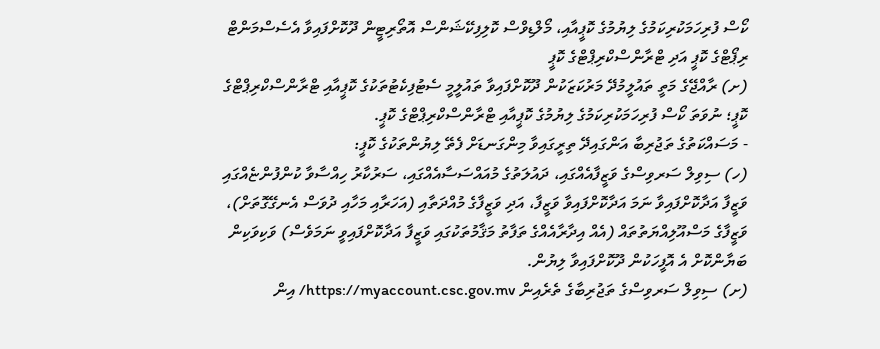ކޯސް ފުރިހަމަކުރިކަމުގެ ލިޔުމުގެ ކޮޕީއާއި، މޯލްޑިވްސް ކޮލިފިކޭޝަންސް އޮތޯރިޓީން ދޫކޮށްފައިވާ އެސެސްމަންޓް ރިޕޯޓްގެ ކޮޕީ އަދި ޓްރާންސްކްރިޕްޓްގެ ކޮޕީ
(ށ) ރާއްޖޭގެ މަތީ ތައުލީމުދޭ މަރުކަޒަކުން ދޫކޮށްފައިވާ ތައުލީމީ ސެޓުފިކެޓުތަކުގެ ކޮޕީއާއި ޓްރާންސްކްރިޕްޓްގެ ކޮޕީ؛ ނުވަތަ ކޯސް ފުރިހަމަކުރިކަމުގެ ލިޔުމުގެ ކޮޕީއާއި ޓްރާންސްކްރިޕްޓްގެ ކޮޕީ.
- މަސައްކަތުގެ ތަޖުރިބާ އަންގައިދޭ ތިރީގައިވާ މިންގަނޑަށް ފެތޭ ލިޔުންތަކުގެ ކޮޕީ:
(ހ) ސިވިލް ސަރވިސްގެ ވަޒީފާއެއްގައި، ދައުލަތުގެ މުއައްސަސާއެއްގައި، ސަރުކާރު ހިއްސާވާ ކުންފުންޏެއްގައި ވަޒީފާ އަދާކޮށްފައިވާ ނަމަ އަދާކޮށްފައިވާ ވަޒީފާ، އަދި ވަޒީފާގެ މުއްދަތާއި (އަހަރާއި މަހާއި ދުވަސް އެނގޭގޮތަށް)، ވަޒީފާގެ މަސްއޫލިއްޔަތުތައް (އެއް އިދާރާއެއްގެ ތަފާތު މަޤާމުތަކުގައި ވަޒީފާ އަދާކޮށްފައިވީ ނަމަވެސް) ވަކިވަކިން ބަޔާންކޮށް އެ އޮފީހަކުން ދޫކޮށްފައިވާ ލިޔުން.
(ށ) ސިވިލް ސަރވިސްގެ ތަޖުރިބާގެ ތެރެއިން https://myaccount.csc.gov.mv/ އިން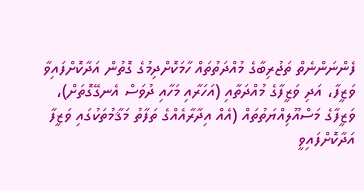ފެންނަންނެތް ތަޖުރިބާގެ މުއްދަތުތައް ހާމަކޮށްދިމުގެ ގޮތުން އަދާކޮށްފައިވާ ވަޒީފާ، އަދި ވަޒީފާގެ މުއްދަތާއި (އަހަރާއި މަހާއި ދުވަސް އެނގޭގޮތަށް)، ވަޒީފާގެ މަސްއޫލިއްޔަތުތައް (އެއް އިދާރާއެއްގެ ތަފާތު މަޤާމުތަކުގައި ވަޒީފާ އަދާކޮށްފައިވީ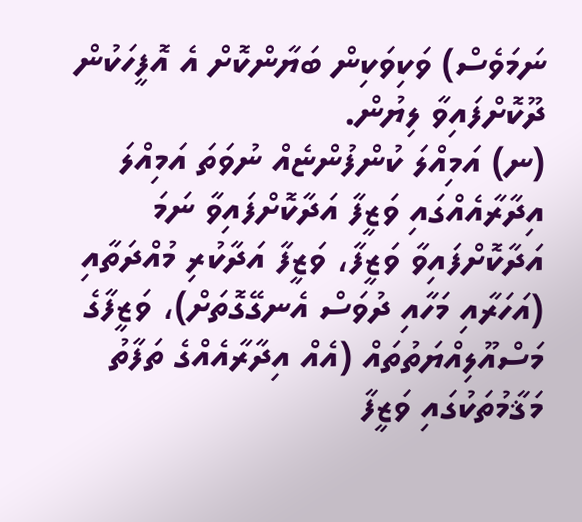ނަމަވެސް) ވަކިވަކިން ބަޔާންކޮށް އެ އޮފީހަކުން ދޫކޮށްފައިވާ ލިޔުން.
(ނ) އަމިއްލަ ކުންފުންޏެއް ނުވަތަ އަމިއްލަ އިދާރާއެއްގައި ވަޒީފާ އަދާކޮށްފައިވާ ނަމަ އަދާކޮށްފައިވާ ވަޒީފާ، ވަޒީފާ އަދާކުރި މުއްދަތާއި (އަހަރާއި މަހާއި ދުވަސް އެނގޭގޮތަށް)، ވަޒީފާގެ މަސްއޫލިއްޔަތުތައް (އެއް އިދާރާއެއްގެ ތަފާތު މަޤާމުތަކުގައި ވަޒީފާ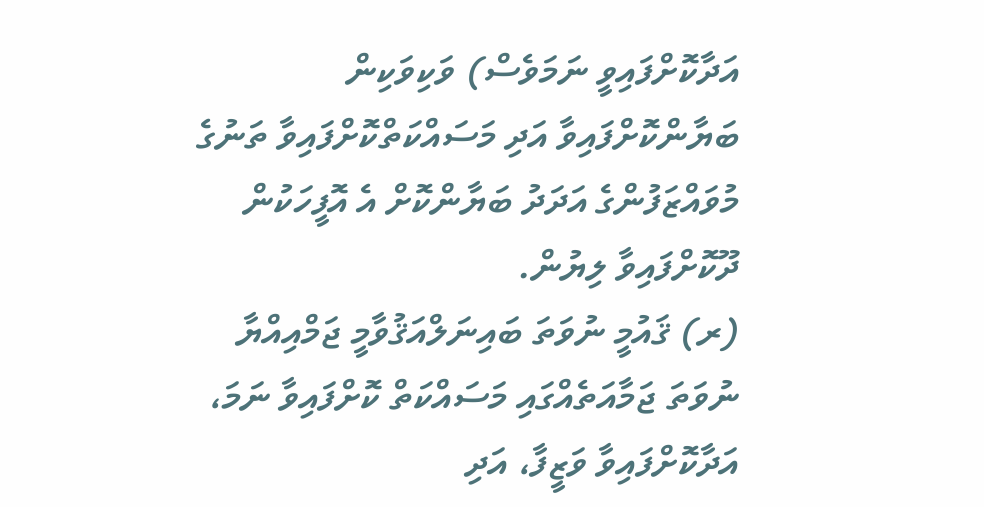އަދާކޮށްފައިވީ ނަމަވެސް) ވަކިވަކިން ބަޔާންކޮށްފައިވާ އަދި މަސައްކަތްކޮށްފައިވާ ތަނުގެ މުވައްޒަފުންގެ އަދަދު ބަޔާންކޮށް އެ އޮފީހަކުން ދޫކޮށްފައިވާ ލިޔުން.
(ރ) ޤައުމީ ނުވަތަ ބައިނަލްއަޤުވާމީ ޖަމްއިއްޔާ ނުވަތަ ޖަމާއަތެއްގައި މަސައްކަތް ކޮށްފައިވާ ނަމަ، އަދާކޮށްފައިވާ ވަޒީފާ، އަދި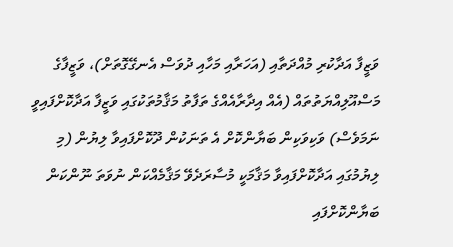ވަޒީފާ އަދާކުރި މުއްދަތާއި (އަހަރާއި މަހާއި ދުވަސް އެނގޭގޮތަށް)، ވަޒީފާގެ މަސްއޫލިއްޔަތުތައް (އެއް އިދާރާއެއްގެ ތަފާތު މަޤާމުތަކުގައި ވަޒީފާ އަދާކޮށްފައިވީ ނަމަވެސް) ވަކިވަކިން ބަޔާންކޮށް އެ ތަނަކުން ދޫކޮށްފައިވާ ލިޔުން (މި ލިޔުމުގައި އަދާކޮށްފައިވާ މަޤާމަކީ މުސާރަދެވޭ މަޤާމެއްކަން ނުވަތަ ނޫންކަން ބަޔާންކޮށްފައި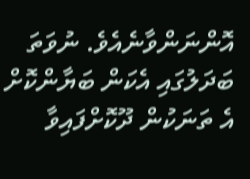އޮންނަންވާނެއެވެ. ނުވަތަ ބަދަލުގައި އެކަން ބަޔާންކޮށް އެ ތަނަކުން ދޫކޮށްފައިވާ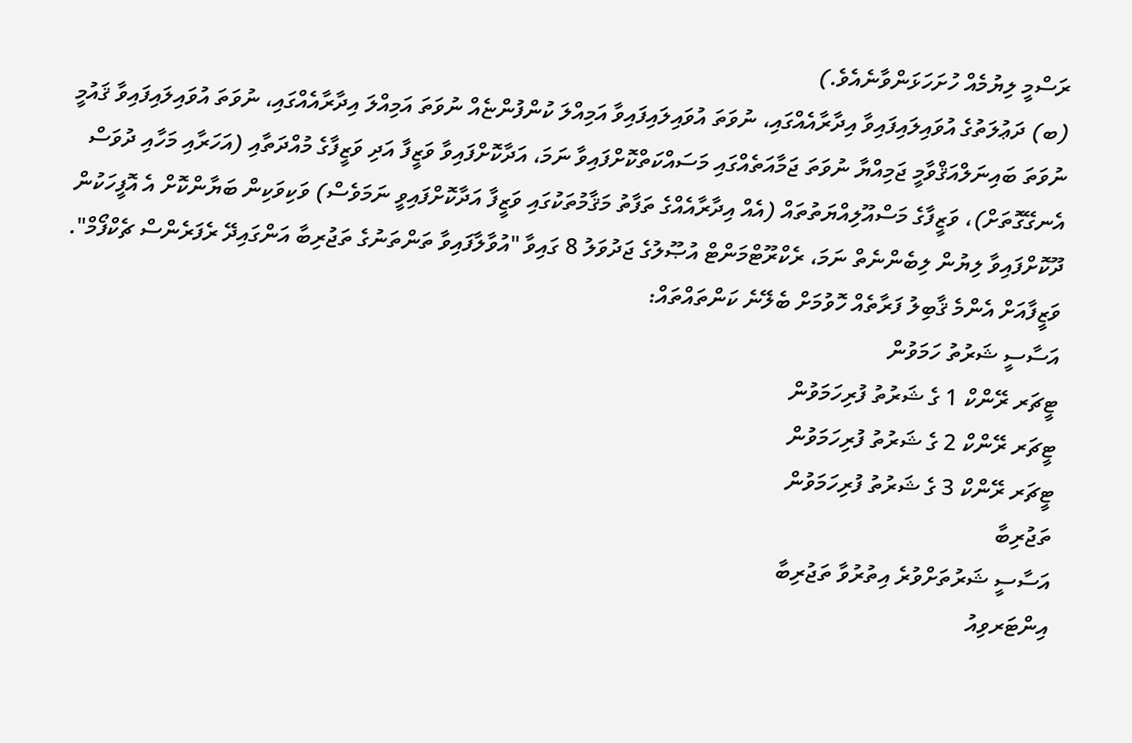ރަސްމީ ލިޔުމެއް ހުށަހަޅަންވާނެއެވެ.)
(ބ) ދަޢުލަތުގެ އުވައިލައިފައިވާ އިދާރާއެއްގައި، ނުވަތަ އުވައިލައިފައިވާ އަމިއްލަ ކުންފުންޏެއް ނުވަތަ އަމިއްލަ އިދާރާއެއްގައި، ނުވަތަ އުވައިލައިފައިވާ ޤައުމީ ނުވަތަ ބައިނަލްއަޤްވާމީ ޖަމިއްޔާ ނުވަތަ ޖަމާއަތެއްގައި މަސައްކަތްކޮށްފައިވާ ނަމަ، އަދާކޮށްފައިވާ ވަޒީފާ އަދި ވަޒީފާގެ މުއްދަތާއި (އަހަރާއި މަހާއި ދުވަސް އެނގޭގޮތަށް)، ވަޒީފާގެ މަސްއޫލިއްޔަތުތައް (އެއް އިދާރާއެއްގެ ތަފާތު މަޤާމުތަކުގައި ވަޒީފާ އަދާކޮށްފައިވީ ނަމަވެސް) ވަކިވަކިން ބަޔާންކޮށް އެ އޮފީހަކުން ދޫކޮށްފައިވާ ލިޔުން ލިބެންނެތް ނަމަ، ރެކްރޫޓްމަންޓް އުޞޫލުގެ ޖަދުވަލު 8 ގައިވާ "އުވާލާފައިވާ ތަންތަނުގެ ތަޖުރިބާ އަންގައިދޭ ރެފަރެންސް ޗެކްފޯމް".
ވަޒީފާއަށް އެންމެ ޤާބިލު ފަރާތެއް ހޮވުމަށް ބެލޭނެ ކަންތައްތައް:
އަސާސީ ޝަރުތު ހަމަވުން
ޓީޗަރ ރޭންކް 1 ގެ ޝަރުތު ފުރިހަމަވުން
ޓީޗަރ ރޭންކް 2 ގެ ޝަރުތު ފުރިހަމަވުން
ޓީޗަރ ރޭންކް 3 ގެ ޝަރުތު ފުރިހަމަވުން
ތަޖުރިބާ
އަސާސީ ޝަރުތަށްވުރެ އިތުރުވާ ތަޖުރިބާ
އިންޓަރވިއު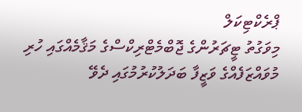ޕްރެކްޓިކަލް
މިވަގުތު ޓީޗަރުންގެ ޖޮބްމެޓްރިކްސްގެ މަޤާމެއްގައި ހުރި މުވައްޒަފެއްގެ ވަޒީފާ ބަދަލުކުރުމުގައި ދެވޭ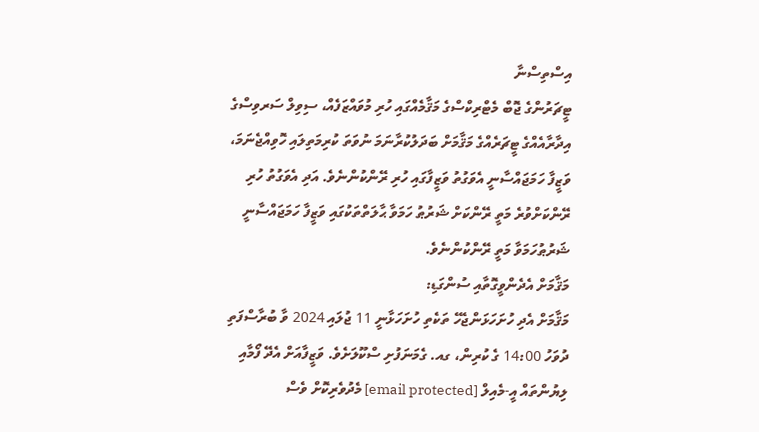އިސްތިސްނާ
ޓީޗަރުންގެ ޖޮބް މެޓްރިކްސްގެ މަޤާމެއްގައި ހުރި މުވައްޒަފެއް، ސިވިލް ސަރވިސްގެ އިދާރާއެއްގެ ޓީޗަރެއްގެ މަޤާމަށް ބަދަލުކުރާނަމަ ނުވަތަ ކުރިމަތިލައި ހޮވިއްޖެނަމަ، ވަޒީފާ ހަމަޖައްސާނީ އެވަގުތު ވަޒީފާގައި ހުރި ރޭންކުންނެވެ. އަދި އެވަގުތު ހުރި ރޭންކަށްވުރެ މަތީ ރޭންކަށް ޝަރުޠު ހަމަވާ ޙާލަތްތަކުގައި ވަޒީފާ ހަމަޖައްސާނީ ޝަރުޠުހަމަވާ މަތީ ރޭންކުންނެވެ.
މަޤާމަށް އެދެންވީގޮތާއި ސުންގަޑި:
މަޤާމަށް އެދި ހުށަހަޅަންޖެހޭ ތަކެތި ހުށަހަޅާނީ 11 ޖުލައި 2024 ވާ ބުރާސްފަތި ދުވަހު 14:00 ގެ ކުރިން، ގއ. ގެމަނަފުށި ސްކޫލަށެވެ. ވަޒީފާއަށް އެދޭ ފޯމާއި ލިޔުންތައް އީ-މެއިލް [email protected] މެދުވެރިކޮށް ވެސް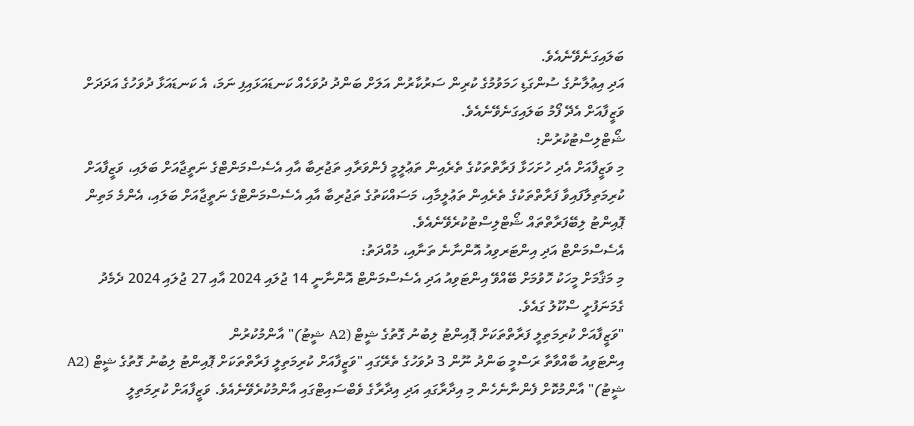ބަލައިގަނެވޭނެއެވެ.
އަދި އިޢުލާނުގެ ސުންގަޑި ހަމަވުމުގެ ކުރިން ސަރުކާރުން އަލަށް ބަންދު ދުވަހެއް ކަނޑައަޅައިފި ނަމަ، އެ ކަނޑައަޅާ ދުވަހުގެ އަދަދަށް ވަޒީފާއަށް އެދޭ ފޯމު ބަލައިގަނެވޭނެއެވެ.
ޝޯޓްލިސްޓުކުރުން:
މި ވަޒީފާއަށް އެދި ހުށަހަޅާ ފަރާތްތަކުގެ ތެރެއިން ތަޢުލީމީ ފެންވަރާއި ތަޖުރިބާ އާއި އެސެސްމަންޓްގެ ނަތީޖާއަށް ބަލައި، ވަޒީފާއަށް ކުރިމަތިލާފައިވާ ފަރާތްތަކުގެ ތެރެއިން ތަޢުލީމާއި، މަސައްކަތުގެ ތަޖުރިބާ އާއި އެސެސްމަންޓްގެ ނަތީޖާއަށް ބަލައި، އެންމެ މަތިން ޕޮއިންޓު ލިބޭފަރާތްތައް ޝޯޓްލިސްޓުކުރެވޭނެއެވެ.
އެސެސްމަންޓް އަދި އިންޓަރވިއު އޮންނާނެ ތަނާއި، މުއްދަތު:
މި މަޤާމަށް މީހަކު ހޮވުމަށް ބޭއްވޭ އިންޓަވިއު އަދި އެސެސްމަންޓް އޮންނާނީ 14 ޖުލައި 2024 އާއި 27 ޖުލައި 2024 ދެމެދު ގެމަނަފުށީ ސްކޫލު ގައެވެ.
"ވަޒީފާއަށް ކުރިމަތިލީ ފަރާތްތަކަށް ޕޮއިންޓު ލިބުނު ގޮތުގެ ޝީޓް (A2 ޝީޓު)" އާންމުކުރުން
އިންޓަވިއު ބާއްވާތާ ރަސްމީ ބަންދު ނޫން 3 ދުވަހުގެ ތެރޭގައި "ވަޒީފާއަށް ކުރިމަތިލީ ފަރާތްތަކަށް ޕޮއިންޓު ލިބުނު ގޮތުގެ ޝީޓް (A2 ޝީޓު)" އާންމުކޮށް ފެންނާނެހެން މި އިދާރާގައި އަދި އިދާރާގެ ވެބްސައިޓްގައި އާންމުކުރެވޭނެއެވެ. ވަޒީފާއަށް ކުރިމަތިލީ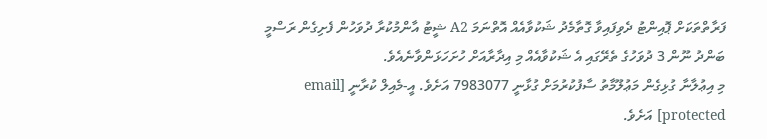ފަރާތްތަކަށް ޕޮއިންޓު ދެވިފައިވާ ގޮތާމެދު ޝަކުވާއެއް އޮތްނަމަ A2 ޝީޓު އާންމުކުރާ ދުވަހުން ފެށިގެން ރަސްމީ ބަންދު ނޫން 3 ދުވަހުގެ ތެރޭގައި އެ ޝަކުވާއެއް މި އިދާރާއަށް ހުށަހަޅަންވާނެއެވެ.
މި އިޢުލާނާ ގުޅިގެން މަޢުލޫމާތު ސާފުކުރުމަށް ގުޅާނީ 7983077 އަށެވެ. އީ-މެއިލް ކުރާނީ [email protected] އަށެވެ.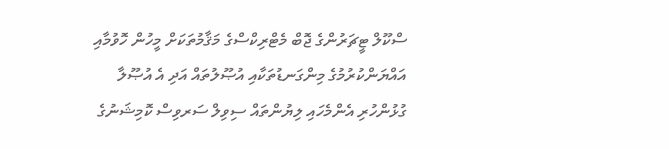ސްކޫލް ޓީޗަރުންގެ ޖޮބް މެޓްރިކްސްގެ މަޤާމުތަކަށް މީހުން ހޮވުމާއި އައްޔަންކުރުމުގެ މިންގަނޑުތަކާއި އުޞޫލުތައް އަދި އެ އުޞޫލާ ގުޅުންހުރި އެންމެހައި ލިޔުންތައް ސިވިލް ސަރވިސް ކޮމިޝަނުގެ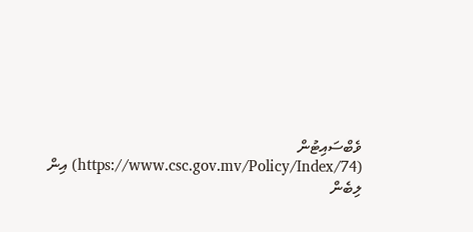ވެބްސައިޓުން (https://www.csc.gov.mv/Policy/Index/74) އިން ލިބެން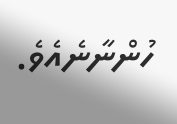ހުންނާނެއެވެ.